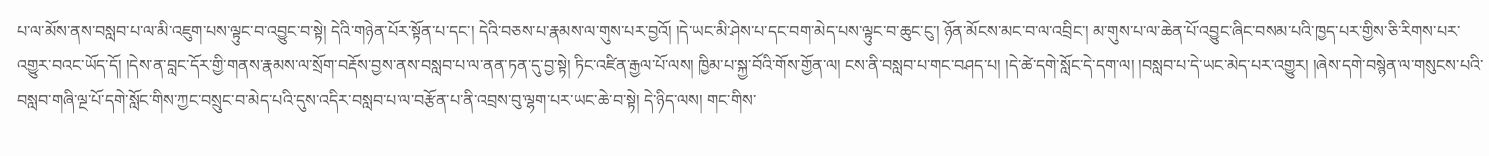པ་ལ་མོས་ནས་བསླབ་པ་ལ་མི་འཇུག་པས་ལྟུང་བ་འབྱུང་བ་སྟེ། དེའི་གཉེན་པོར་སྟོན་པ་དང་། དེའི་བཅས་པ་རྣམས་ལ་གུས་པར་བྱའོ། །དེ་ཡང་མི་ཤེས་པ་དང་བག་མེད་པས་ལྟུང་བ་ཆུང་ངུ་། ཉོན་མོངས་མང་བ་ལ་འབྲིང་། མ་གུས་པ་ལ་ཆེན་པོ་འབྱུང་ཞིང་བསམ་པའི་ཁྱད་པར་གྱིས་ཅི་རིགས་པར་འགྱུར་བའང་ཡོད་དོ། །དེས་ན་བླང་དོར་གྱི་གནས་རྣམས་ལ་སྲོག་བརྡོས་བྱས་ནས་བསླབ་པ་ལ་ནན་ཏན་དུ་བྱ་སྟེ། ཏིང་འཛིན་རྒྱལ་པོ་ལས། ཁྱིམ་པ་སྐྱ་བོའི་གོས་གྱོན་ལ། ངས་ནི་བསླབ་པ་གང་བཤད་པ། །དེ་ཚེ་དགེ་སློང་དེ་དག་ལ། །བསླབ་པ་དེ་ཡང་མེད་པར་འགྱུར། །ཞེས་དགེ་བསྙེན་ལ་གསུངས་པའི་བསླབ་གཞི་ལྔ་པོ་དགེ་སློང་གིས་ཀྱང་བསྲུང་བ་མེད་པའི་དུས་འདིར་བསླབ་པ་ལ་བརྩོན་པ་ནི་འབྲས་བུ་ལྷག་པར་ཡང་ཆེ་བ་སྟེ། དེ་ཉིད་ལས། གང་གིས་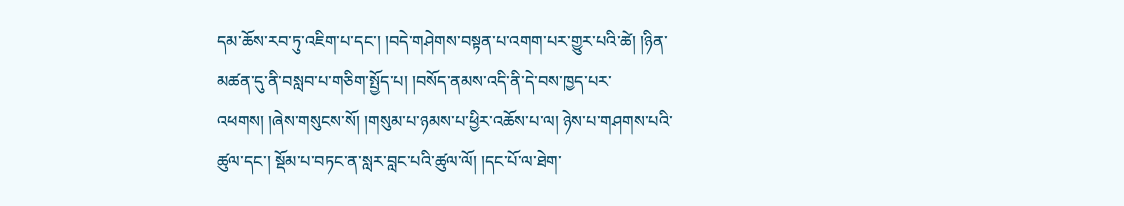དམ་ཆོས་རབ་ཏུ་འཇིག་པ་དང་། །བདེ་གཤེགས་བསྟན་པ་འགག་པར་གྱུར་པའི་ཚེ། །ཉིན་མཚན་དུ་ནི་བསླབ་པ་གཅིག་སྤྱོད་པ། །བསོད་ནམས་འདི་ནི་དེ་བས་ཁྱད་པར་འཕགས། །ཞེས་གསུངས་སོ། །གསུམ་པ་ཉམས་པ་ཕྱིར་འཆོས་པ་ལ། ཉེས་པ་གཤགས་པའི་ཚུལ་དང་། སྡོམ་པ་བཏང་ན་སླར་བླང་པའི་ཚུལ་ལོ། །དང་པོ་ལ་ཐེག་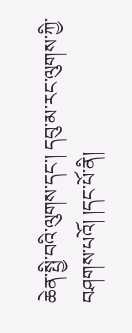ཆེན་སྤྱི་བའི་ལུགས་དང་། དབུ་མ་རང་ལུགས་ཀྱི་བཤགས་པའོ། །དང་པོ་ནི།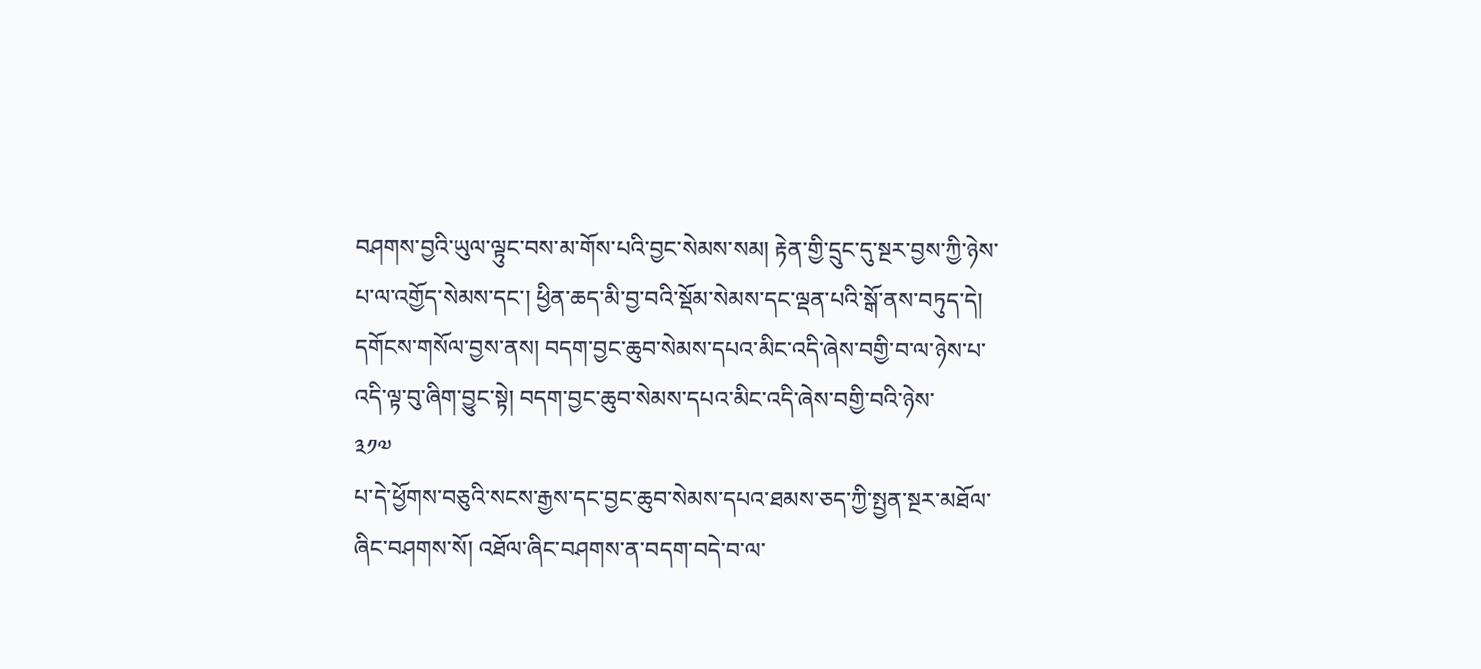བཤགས་བྱའི་ཡུལ་ལྟུང་བས་མ་གོས་པའི་བྱང་སེམས་སམ། རྟེན་གྱི་དྲུང་དུ་སྔར་བྱས་ཀྱི་ཉེས་པ་ལ་འགྱོད་སེམས་དང་། ཕྱིན་ཆད་མི་བྱ་བའི་སྡོམ་སེམས་དང་ལྡན་པའི་སྒོ་ནས་བཏུད་དེ། དགོངས་གསོལ་བྱས་ནས། བདག་བྱང་ཆུབ་སེམས་དཔའ་མིང་འདི་ཞེས་བགྱི་བ་ལ་ཉེས་པ་འདི་ལྟ་བུ་ཞིག་བྱུང་སྟེ། བདག་བྱང་ཆུབ་སེམས་དཔའ་མིང་འདི་ཞེས་བགྱི་བའི་ཉེས་
༣༡༧
པ་དེ་ཕྱོགས་བཅུའི་སངས་རྒྱས་དང་བྱང་ཆུབ་སེམས་དཔའ་ཐམས་ཅད་ཀྱི་སྤྱན་སྔར་མཐོལ་ཞིང་བཤགས་སོ། འཐོལ་ཞིང་བཤགས་ན་བདག་བདེ་བ་ལ་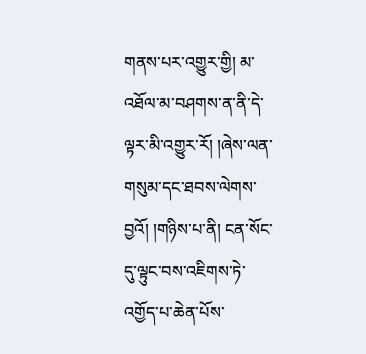གནས་པར་འགྱུར་གྱི། མ་འཐོལ་མ་བཤགས་ན་ནི་དེ་ལྟར་མི་འགྱུར་རོ། །ཞེས་ལན་གསུམ་དང་ཐབས་ལེགས་བྱའོ། །གཉིས་པ་ནི། ངན་སོང་དུ་ལྟུང་བས་འཇིགས་ཏེ་འགྱོད་པ་ཆེན་པོས་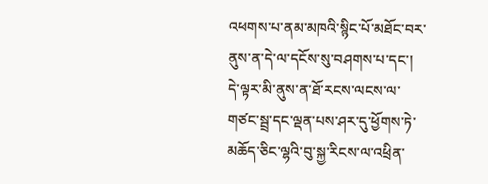འཕགས་པ་ནམ་མཁའི་སྙིང་པོ་མཐོང་བར་ནུས་ན་དེ་ལ་དངོས་སུ་བཤགས་པ་དང་། དེ་ལྟར་མི་ནུས་ན་ཐོ་རངས་ལངས་ལ་གཙང་སྦྲ་དང་ལྡན་པས་ཤར་དུ་ཕྱོགས་ཏེ་མཆོད་ཅིང་ལྷའི་བུ་སྐྱ་རིངས་ལ་འཕྲིན་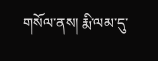གསོལ་ནས། རྨི་ལམ་དུ་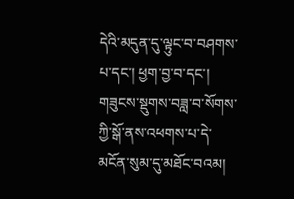དེའི་མདུན་དུ་ལྟུང་བ་བཤགས་པ་དང་། ཕྱག་བྱ་བ་དང་། གཟུངས་སྡུགས་བཟླ་བ་སོགས་ཀྱི་སྒོ་ནས་འཕགས་པ་དེ་མངོན་སུམ་དུ་མཐོང་བའམ།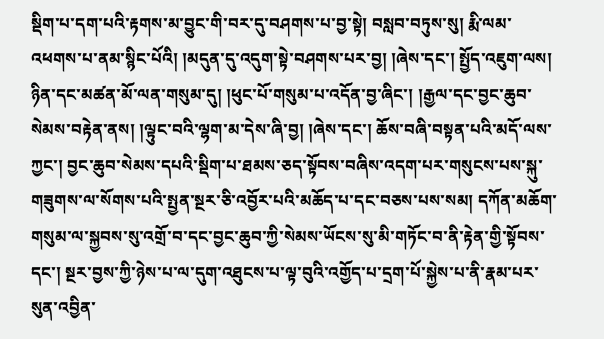སྡིག་པ་དག་པའི་རྟགས་མ་བྱུང་གི་བར་དུ་བཤགས་པ་བྱ་སྟེ། བསླབ་བཏུས་སུ། རྨི་ལམ་འཕགས་པ་ནམ་སྙིང་པོའི། །མདུན་དུ་འདུག་སྟེ་བཤགས་པར་བྱ། །ཞེས་དང་། སྤྱོད་འཇུག་ལས། ཉིན་དང་མཚན་མོ་ལན་གསུམ་དུ། །ཕུང་པོ་གསུམ་པ་འདོན་བྱ་ཞིང་། །རྒྱལ་དང་བྱང་ཆུབ་སེམས་བརྟེན་ནས། །ལྟུང་བའི་ལྷག་མ་དེས་ཞི་བྱ། །ཞེས་དང་། ཆོས་བཞི་བསྟན་པའི་མདོ་ལས་ཀྱང་། བྱང་ཆུབ་སེམས་དཔའི་སྡིག་པ་ཐམས་ཅད་སྟོབས་བཞིས་འདག་པར་གསུངས་པས་སྐུ་གཟུགས་ལ་སོགས་པའི་སྤྱན་སྔར་ཅི་འབྱོར་པའི་མཆོད་པ་དང་བཅས་པས་སམ། དཀོན་མཆོག་གསུམ་ལ་སྐྱབས་སུ་འགྲོ་བ་དང་བྱང་ཆུབ་ཀྱི་སེམས་ཡོངས་སུ་མི་གཏོང་བ་ནི་རྟེན་གྱི་སྟོབས་དང་། སྔར་བྱས་ཀྱི་ཉེས་པ་ལ་དུག་འཐུངས་པ་ལྟ་བུའི་འགྱོད་པ་དྲག་པོ་སྐྱེས་པ་ནི་རྣམ་པར་སུན་འབྱིན་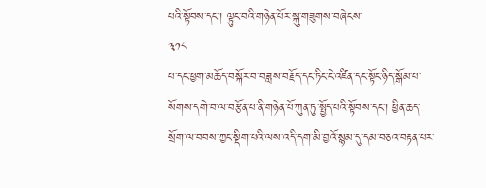པའི་སྟོབས་དང་། ལྟུང་བའི་གཉེན་པོར་སྐུ་གཟུགས་བཞེངས་
༣༡༨
པ་དང་ཕྱག་མཆོད་བསྐོར་བ་བཟླས་བརྗོད་དང་ཏིང་ངེ་འཛིན་དང་སྟོང་ཉིད་སྒོམ་པ་སོགས་དགེ་བ་ལ་བརྩོན་པ་ནི་གཉེན་པོ་ཀུན་ཏུ་སྤྱོད་པའི་སྟོབས་དང་། ཕྱིན་ཆད་སྲོག་ལ་བབས་ཀྱང་སྡིག་པའི་ལས་འདི་དག་མི་བྱའོ་སྙམ་དུ་དམ་བཅའ་བརྟན་པར་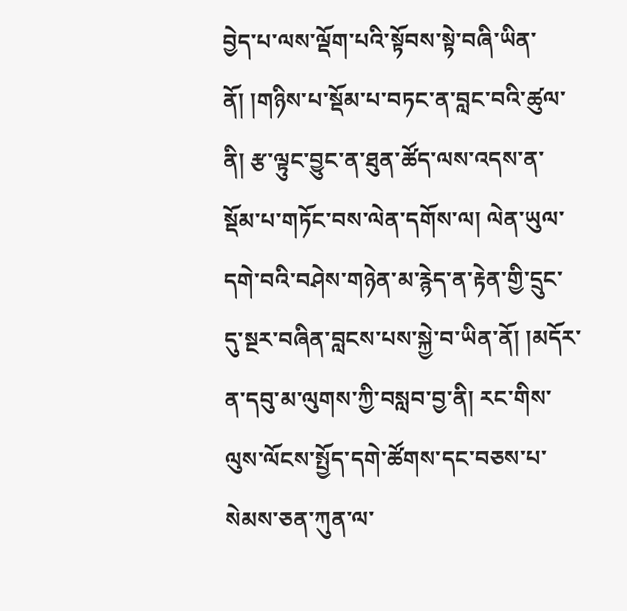བྱེད་པ་ལས་ལྡོག་པའི་སྟོབས་སྟེ་བཞི་ཡིན་ནོ། །གཉིས་པ་སྡོམ་པ་བཏང་ན་བླང་བའི་ཚུལ་ནི། རྩ་ལྟུང་བྱུང་ན་ཐུན་ཚོད་ལས་འདས་ན་སྡོམ་པ་གཏོང་བས་ལེན་དགོས་ལ། ལེན་ཡུལ་དགེ་བའི་བཤེས་གཉེན་མ་རྙེད་ན་རྟེན་གྱི་དྲུང་དུ་སྔར་བཞིན་བླངས་པས་སྐྱེ་བ་ཡིན་ནོ། །མདོར་ན་དབུ་མ་ལུགས་ཀྱི་བསླབ་བྱ་ནི། རང་གིས་ལུས་ལོངས་སྤྱོད་དགེ་ཚོགས་དང་བཅས་པ་སེམས་ཅན་ཀུན་ལ་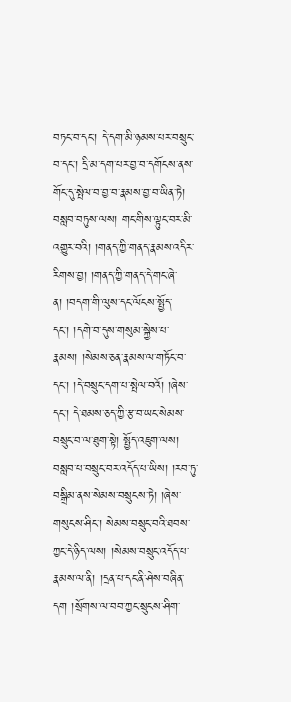བཏང་བ་དང་། དེ་དག་མི་ཉམས་པར་བསྲུང་བ་དང་། དྲི་མ་དག་པར་བྱ་བ་དགོངས་ནས་གོང་དུ་སྤེལ་བ་བྱ་བ་རྣམས་བྱ་བ་ཡིན་ཏེ། བསླབ་བཏུས་ལས། གང་གིས་ལྟུང་བར་མི་འགྱུར་བའི། །གནད་ཀྱི་གནད་རྣམས་འདིར་རིགས་བྱ། །གནད་ཀྱི་གནད་དེ་གང་ཞེ་ན། །བདག་གི་ལུས་དང་ལོངས་སྤྱོད་དང་། །དགེ་བ་དུས་གསུམ་སྐྱེས་པ་རྣམས། །སེམས་ཅན་རྣམས་ལ་གཏོང་བ་དང་། །དེ་བསྲུང་དག་པ་སྤེལ་བའོ། །ཞེས་དང་། དེ་ཐམས་ཅད་ཀྱི་རྩ་བ་ཡང་སེམས་བསྲུང་བ་ལ་ཐུག་སྟེ། སྤྱོད་འཇུག་ལས། བསླབ་པ་བསྲུང་བར་འདོད་པ་ཡིས། །རབ་ཏུ་བསྒྲིམ་ནས་སེམས་བསྲུངས་ཏེ། །ཞེས་གསུངས་ཤིང་། སེམས་བསྲུང་བའི་ཐབས་ཀྱང་དེ་ཉིད་ལས། །སེམས་བསྲུང་འདོད་པ་རྣམས་ལ་ནི། །དྲན་པ་དང་ནི་ཤེས་བཞིན་དག །སྲོགས་ལ་བབ་ཀྱང་སྲུངས་ཤིག་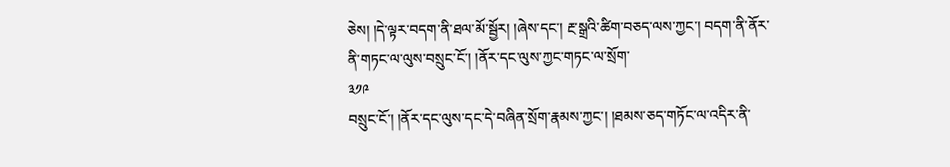ཅེས། །དེ་ལྟར་བདག་ནི་ཐལ་མོ་སྦྱོར། །ཞེས་དང་། རྔ་སྒྲའི་ཚིག་བཅད་ལས་ཀྱང་། བདག་ནི་ནོར་ནི་གཏང་ལ་ལུས་བསྲུང་ངོ་། །ནོར་དང་ལུས་ཀྱང་གཏང་ལ་སྲོག་
༣༡༩
བསྲུང་ངོ་། །ནོར་དང་ལུས་དང་དེ་བཞིན་སྲོག་རྣམས་ཀྱང་། །ཐམས་ཅད་གཏོང་ལ་འདིར་ནི་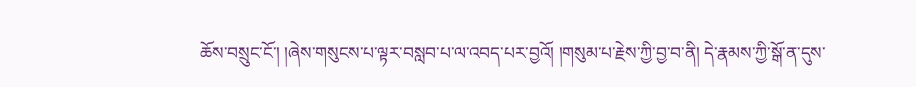ཆོས་བསྲུང་ངོ་། །ཞེས་གསུངས་པ་ལྟར་བསླབ་པ་ལ་འབད་པར་བྱའོ། །གསུམ་པ་རྗེས་ཀྱི་བྱ་བ་ནི། དེ་རྣམས་ཀྱི་སྒོ་ན་དུས་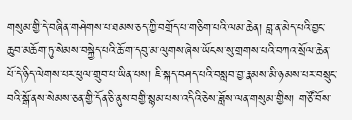གསུམ་གྱི་དེ་བཞིན་གཤེགས་པ་ཐམས་ཅད་ཀྱི་བགྲོད་པ་གཅིག་པའི་ལམ་ཆེན། བླ་ན་མེད་པའི་བྱང་ཆུབ་མཆོག་ཏུ་སེམས་བསྐྱེད་པའི་ཆོ་ག་དབུ་མ་ལུགས་ཞེས་ཡོངས་སུ་གྲགས་པའི་བཀའ་སྲོལ་ཆེན་པོ་དེ་ཉིད་ལེགས་པར་ཕུལ་གྲུབ་པ་ཡིན་པས། ཇི་སྐད་བཤད་པའི་བསླབ་བྱ་རྣམས་མི་ཉམས་པར་བསྲུང་བའི་སྒོ་ནས་སེམས་ཅན་གྱི་དོན་ཅི་ནུས་བགྱི་སྙམ་པས་འདིའི་ཅེས་ཟློས་ལན་གསུམ་གྱིས། གཙོ་བོས་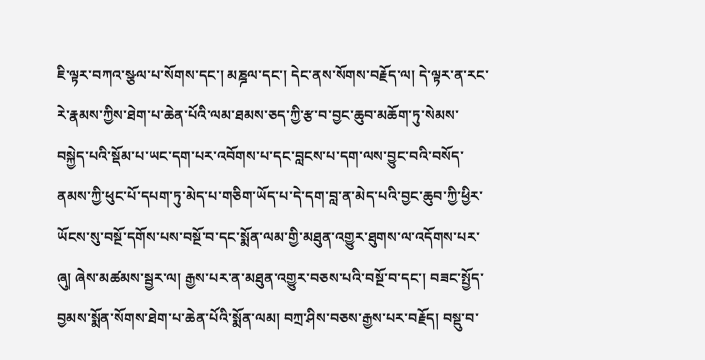ཇི་ལྟར་བཀའ་སྩལ་པ་སོགས་དང་། མཎྜལ་དང་། དེང་ནས་སོགས་བརྗོད་ལ། དེ་ལྟར་ན་རང་རེ་རྣམས་ཀྱིས་ཐེག་པ་ཆེན་པོའི་ལམ་ཐམས་ཅད་ཀྱི་རྩ་བ་བྱང་ཆུབ་མཆོག་ཏུ་སེམས་བསྐྱེད་པའི་སྡོམ་པ་ཡང་དག་པར་འབོགས་པ་དང་བླངས་པ་དག་ལས་བྱུང་བའི་བསོད་ནམས་ཀྱི་ཕུང་པོ་དཔག་ཏུ་མེད་པ་གཅིག་ཡོད་པ་དེ་དག་བླ་ན་མེད་པའི་བྱང་ཆུབ་ཀྱི་ཕྱིར་ཡོངས་སུ་བསྔོ་དགོས་པས་བསྔོ་བ་དང་སྨོན་ལམ་གྱི་མཐུན་འགྱུར་ཐུགས་ལ་འདོགས་པར་ཞུ། ཞེས་མཚམས་སྦྱར་ལ། རྒྱས་པར་ན་མཐུན་འགྱུར་བཅས་པའི་བསྔོ་བ་དང་། བཟང་སྤྱོད་བྱམས་སྨོན་སོགས་ཐེག་པ་ཆེན་པོའི་སྨོན་ལམ། བཀྲ་ཤིས་བཅས་རྒྱས་པར་བརྗོད། བསྡུ་བ་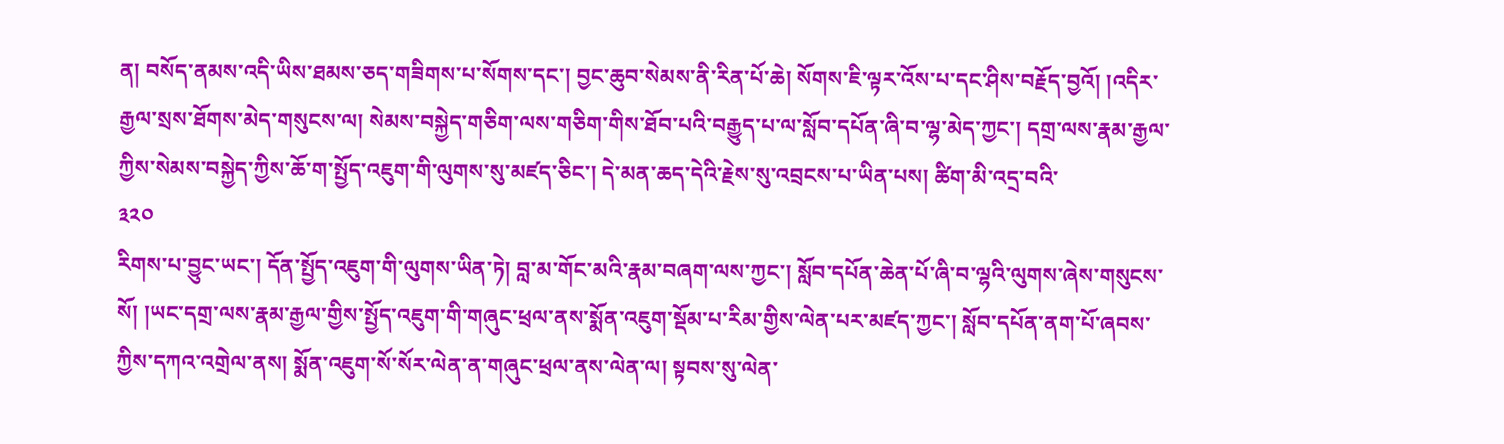ན། བསོད་ནམས་འདི་ཡིས་ཐམས་ཅད་གཟིགས་པ་སོགས་དང་། བྱང་ཆུབ་སེམས་ནི་རིན་པོ་ཆེ། སོགས་ཇི་ལྟར་འོས་པ་དང་ཤིས་བརྗོད་བྱའོ། །འདིར་རྒྱལ་སྲས་ཐོགས་མེད་གསུངས་ལ། སེམས་བསྐྱེད་གཅིག་ལས་གཅིག་གིས་ཐོབ་པའི་བརྒྱུད་པ་ལ་སློབ་དཔོན་ཞི་བ་ལྷ་མེད་ཀྱང་། དགྲ་ལས་རྣམ་རྒྱལ་ཀྱིས་སེམས་བསྐྱེད་ཀྱིས་ཆོ་ག་སྤྱོད་འཇུག་གི་ལུགས་སུ་མཛད་ཅིང་། དེ་མན་ཆད་དེའི་རྗེས་སུ་འབྲངས་པ་ཡིན་པས། ཚིག་མི་འདྲ་བའི་
༣༢༠
རིགས་པ་བྱུང་ཡང་། དོན་སྤྱོད་འཇུག་གི་ལུགས་ཡིན་ཏེ། བླ་མ་གོང་མའི་རྣམ་བཞག་ལས་ཀྱང་། སློབ་དཔོན་ཆེན་པོ་ཞི་བ་ལྷའི་ལུགས་ཞེས་གསུངས་སོ། །ཡང་དགྲ་ལས་རྣམ་རྒྱལ་གྱིས་སྤྱོད་འཇུག་གི་གཞུང་ཕྲལ་ནས་སྨོན་འཇུག་སྡོམ་པ་རིམ་གྱིས་ལེན་པར་མཛད་ཀྱང་། སློབ་དཔོན་ནག་པོ་ཞབས་ཀྱིས་དཀའ་འགྲེལ་ནས། སྨོན་འཇུག་སོ་སོར་ལེན་ན་གཞུང་ཕྲལ་ནས་ལེན་ལ། སྟབས་སུ་ལེན་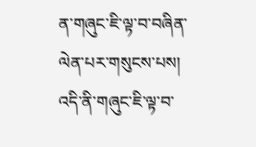ན་གཞུང་ཇི་ལྟ་བ་བཞིན་ལེན་པར་གསུངས་པས། འདི་ནི་གཞུང་ཇི་ལྟ་བ་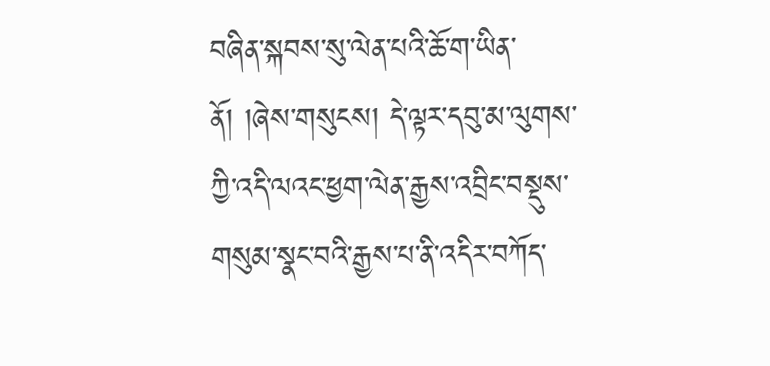བཞིན་སྐབས་སུ་ལེན་པའི་ཆོ་ག་ཡིན་ནོ། །ཞེས་གསུངས། དེ་ལྟར་དབུ་མ་ལུགས་ཀྱི་འདི་ལའང་ཕྱག་ལེན་རྒྱས་འབྲིང་བསྡུས་གསུམ་སྣང་བའི་རྒྱས་པ་ནི་འདིར་བཀོད་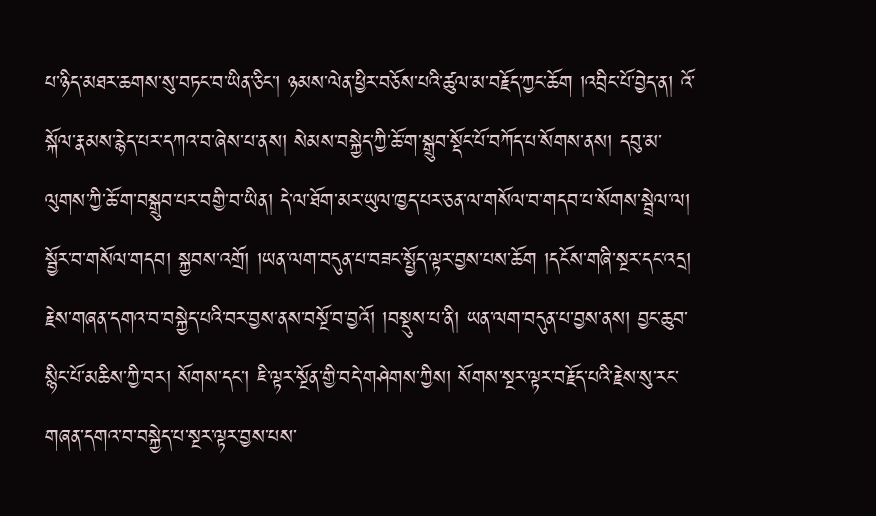པ་ཉིད་མཐར་ཆགས་སུ་བཏང་བ་ཡིན་ཅིང་། ཉམས་ལེན་ཕྱིར་བཅོས་པའི་ཚུལ་མ་བརྗོད་ཀྱང་ཆོག །འབྲིང་པོ་བྱེད་ན། འོ་སྐོལ་རྣམས་རྙེད་པར་དཀའ་བ་ཞེས་པ་ནས། སེམས་བསྐྱེད་ཀྱི་ཆོ་ག་སྒྲུབ་སྡོང་པོ་བཀོད་པ་སོགས་ནས། དབུ་མ་ལུགས་ཀྱི་ཆོ་ག་བསྒྲུབ་པར་བགྱི་བ་ཡིན། དེ་ལ་ཐོག་མར་ཡུལ་ཁྱད་པར་ཅན་ལ་གསོལ་བ་གདབ་པ་སོགས་སྦྲེལ་ལ། སྦྱོར་བ་གསོལ་གདབ། སྐྱབས་འགྲོ། །ཡན་ལག་བདུན་པ་བཟང་སྤྱོད་ལྟར་བྱས་པས་ཆོག །དངོས་གཞི་སྔར་དང་འདྲ། རྗེས་གཞན་དགའ་བ་བསྐྱེད་པའི་བར་བྱས་ནས་བསྔོ་བ་བྱའོ། །བསྡུས་པ་ནི། ཡན་ལག་བདུན་པ་བྱས་ནས། བྱང་ཆུབ་སྙིང་པོ་མཆིས་ཀྱི་བར། སོགས་དང་། ཇི་ལྟར་སྔོན་གྱི་བདེ་གཤེགས་ཀྱིས། སོགས་སྔར་ལྟར་བརྗོད་པའི་རྗེས་སུ་རང་གཞན་དགའ་བ་བསྐྱེད་པ་སྔར་ལྟར་བྱས་པས་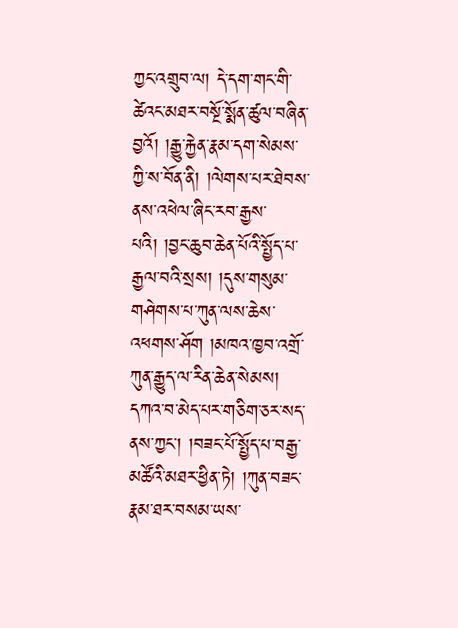ཀྱང་འགྲུབ་ལ། དེ་དག་གང་གི་ཚེའང་མཐར་བསྔོ་སྨོན་ཚུལ་བཞིན་བྱའོ། །རྒྱུ་རྐྱེན་རྣམ་དག་སེམས་ཀྱི་ས་བོན་ནི། །ལེགས་པར་ཐེབས་ནས་འཕེལ་ཞིང་རབ་རྒྱས་པའི། །བྱང་ཆུབ་ཆེན་པོའི་སྤྱོད་པ་རྒྱལ་བའི་སྲས། །དུས་གསུམ་གཤེགས་པ་ཀུན་ལས་ཆེས་འཕགས་ཤོག །མཁའ་ཁྱབ་འགྲོ་ཀུན་རྒྱུད་ལ་རིན་ཆེན་སེམས། དཀའ་བ་མེད་པར་གཅིག་ཅར་སད་ནས་ཀྱང་། །བཟང་པོ་སྤྱོད་པ་བརྒྱ་མཚོའི་མཐར་ཕྱིན་ཏེ། །ཀུན་བཟང་རྣམ་ཐར་བསམ་ཡས་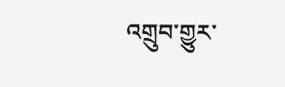འགྲུབ་གྱུར་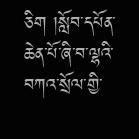ཅིག །སློབ་དཔོན་ཆེན་པོ་ཞི་བ་ལྷའི་བཀའ་སྲོལ་གྱི་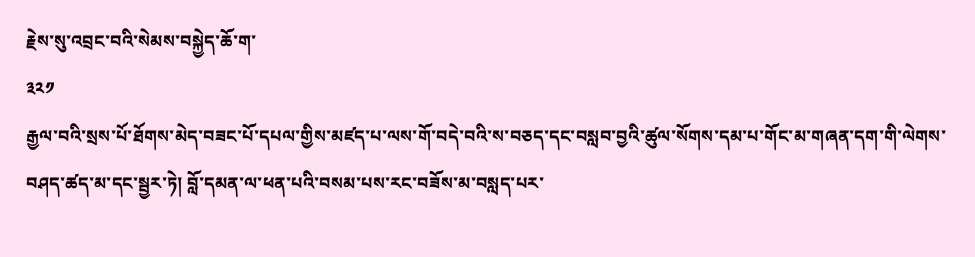རྗེས་སུ་འབྲང་བའི་སེམས་བསྐྱེད་ཆོ་ག་
༣༢༡
རྒྱལ་བའི་སྲས་པོ་ཐོགས་མེད་བཟང་པོ་དཔལ་གྱིས་མཛད་པ་ལས་གོ་བདེ་བའི་ས་བཅད་དང་བསླབ་བྱའི་ཚུལ་སོགས་དམ་པ་གོང་མ་གཞན་དག་གི་ལེགས་བཤད་ཚད་མ་དང་སྦྱར་ཏེ། བློ་དམན་ལ་ཕན་པའི་བསམ་པས་རང་བཟོས་མ་བསླད་པར་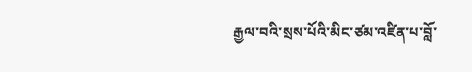རྒྱལ་བའི་སྲས་པོའི་མིང་ཙམ་འཛིན་པ་བློ་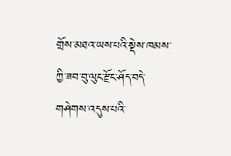གྲོས་མཐའ་ཡས་པའི་སྡེས་ཁམས་ཀྱི་ཟབ་བུ་ལུང་རྫོང་ཤོད་བདེ་གཤེགས་འདུས་པའི་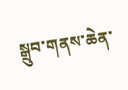སྒྲུབ་གནས་ཆེན་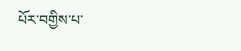པོར་བགྱིས་པ་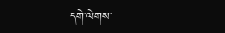དགེ་ལེགས་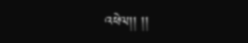འཕེལ།། །།